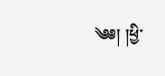༄༅། །ཕྱི་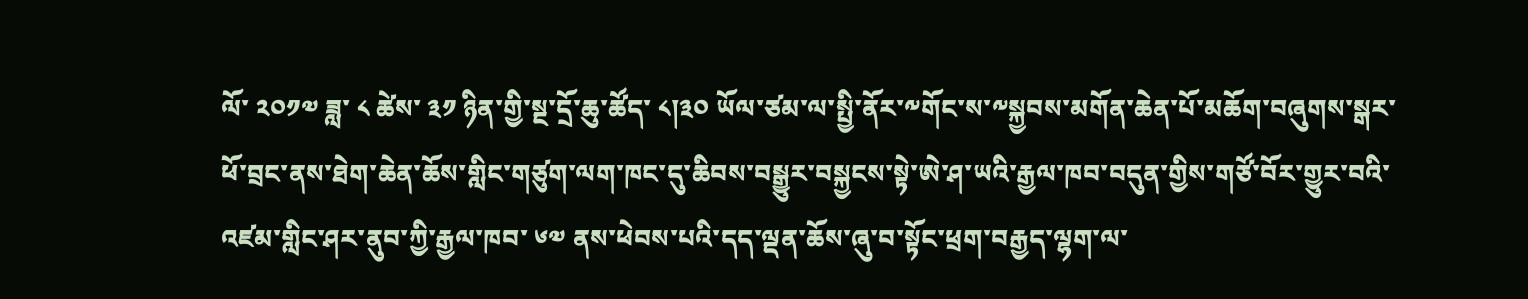ལོ་ ༢༠༡༧ ཟླ་ ༨ ཚེས་ ༣༡ ཉིན་གྱི་སྔ་དྲོ་ཆུ་ཚོད་ ༨།༣༠ ཡོལ་ཙམ་ལ་སྤྱི་ནོར་༸གོང་ས་༸སྐྱབས་མགོན་ཆེན་པོ་མཆོག་བཞུགས་སྒར་ཕོ་བྲང་ནས་ཐེག་ཆེན་ཆོས་གླིང་གཙུག་ལག་ཁང་དུ་ཆིབས་བསྒྱུར་བསྐྱངས་སྟེ་ཨེ་ཤ་ཡའི་རྒྱལ་ཁབ་བདུན་གྱིས་གཙོ་བོར་གྱུར་བའི་འཛམ་གླིང་ཤར་ནུབ་ཀྱི་རྒྱལ་ཁབ་ ༦༧ ནས་ཕེབས་པའི་དད་ལྡན་ཆོས་ཞུ་བ་སྟོང་ཕྲག་བརྒྱད་ལྷག་ལ་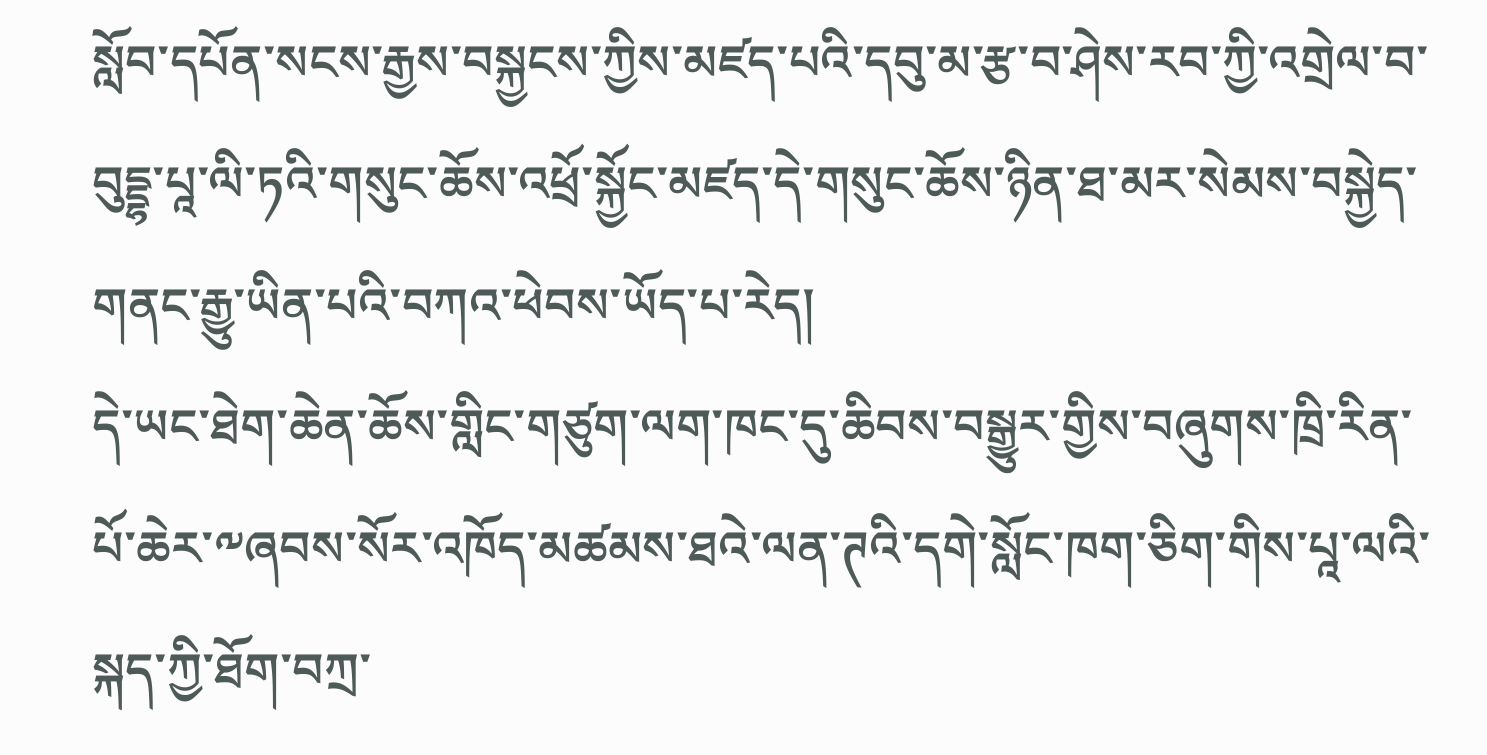སློབ་དཔོན་སངས་རྒྱས་བསྐྱངས་ཀྱིས་མཛད་པའི་དབུ་མ་རྩ་བ་ཤེས་རབ་ཀྱི་འགྲེལ་བ་བུདྡྷ་པཱ་ལི་ཏའི་གསུང་ཆོས་འཕྲོ་སྐྱོང་མཛད་དེ་གསུང་ཆོས་ཉིན་ཐ་མར་སེམས་བསྐྱེད་གནང་རྒྱུ་ཡིན་པའི་བཀའ་ཕེབས་ཡོད་པ་རེད།
དེ་ཡང་ཐེག་ཆེན་ཆོས་གླིང་གཙུག་ལག་ཁང་དུ་ཆིབས་བསྒྱུར་གྱིས་བཞུགས་ཁྲི་རིན་པོ་ཆེར་༸ཞབས་སོར་འཁོད་མཚམས་ཐའེ་ལན་ཊའི་དགེ་སློང་ཁག་ཅིག་གིས་པཱ་ལའི་སྐད་ཀྱི་ཐོག་བཀྲ་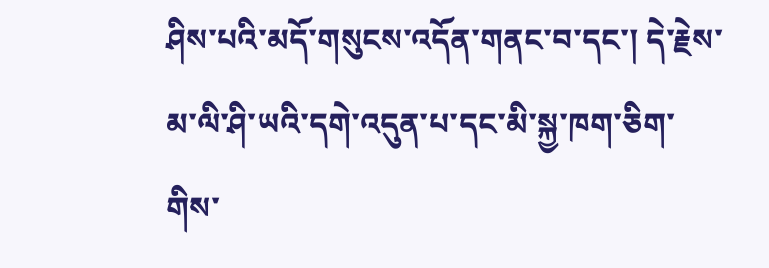ཤིས་པའི་མདོ་གསུངས་འདོན་གནང་བ་དང་། དེ་རྗེས་མ་ལི་ཤི་ཡའི་དགེ་འདུན་པ་དང་མི་སྐྱ་ཁག་ཅིག་གིས་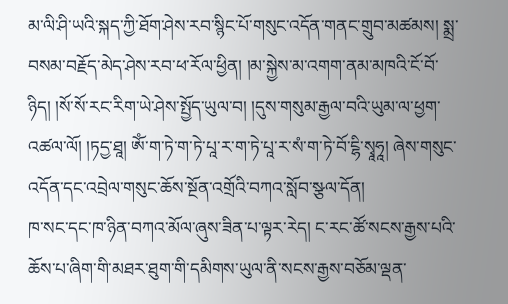མ་ལི་ཤི་ཡའི་སྐད་ཀྱི་ཐོག་ཤེས་རབ་སྙིང་པོ་གསུང་འདོན་གནང་གྲུབ་མཚམས། སྨྲ་བསམ་བརྗོད་མེད་ཤེས་རབ་ཕ་རོལ་ཕྱིན། །མ་སྐྱེས་མ་འགག་ནམ་མཁའི་ངོ་བོ་ཉིད། །སོ་སོ་རང་རིག་ཡེ་ཤེས་སྤྱོད་ཡུལ་བ། །དུས་གསུམ་རྒྱལ་བའི་ཡུམ་ལ་ཕྱག་འཚལ་ལོ། །ཏདྱ་ཐཱ། ཨོཾ་ག་ཏེ་ག་ཏེ་པཱ་ར་ག་ཏེ་པཱ་ར་སཾ་ག་ཏེ་བོ་ངྷི་སྭཱཧཱ། ཞེས་གསུང་འདོན་དང་འབྲེལ་གསུང་ཆོས་སྔོན་འགྲོའི་བཀའ་སློབ་སྩལ་དོན།
ཁ་སང་དང་ཁ་ཉིན་བཀའ་མོལ་ཞུས་ཟིན་པ་ལྟར་རེད། ང་རང་ཚོ་སངས་རྒྱས་པའི་ཆོས་པ་ཞིག་གི་མཐར་ཐུག་གི་དམིགས་ཡུལ་ནི་སངས་རྒྱས་བཅོམ་ལྡན་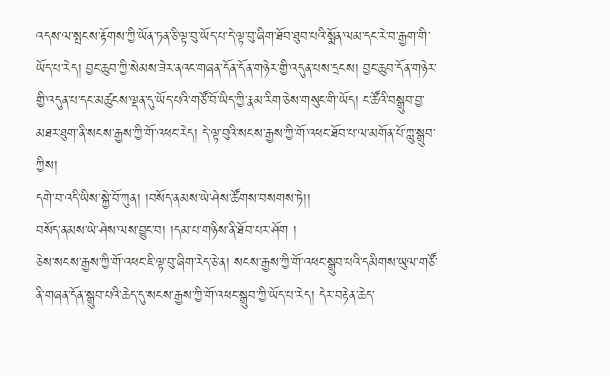འདས་ལ་སྤངས་རྟོགས་ཀྱི་ཡོན་ཏན་ཅི་ལྟ་བུ་ཡོད་པ་དེ་ལྟ་བུ་ཞིག་ཐོབ་ཐུབ་པའི་སྨོན་ལམ་དང་རེ་བ་རྒྱག་གི་ཡོད་པ་རེད། བྱང་ཆུབ་ཀྱི་སེམས་ཟེར་ནའང་གཞན་དོན་དོན་གཉེར་གྱི་འདུན་པས་དྲངས། བྱང་ཆུབ་དོན་གཉེར་གྱི་འདུན་པ་དང་མཚུངས་ལྡན་དུ་ཡོད་པའི་གཙོ་བོ་ཡིད་ཀྱི་རྣམ་རིག་ཅེས་གསུང་གི་ཡོད། ང་ཚོའི་བསྒྲུབ་བྱ་མཐར་ཐུག་ནི་སངས་རྒྱས་ཀྱི་གོ་འཕང་རེད། དེ་ལྟ་བུའི་སངས་རྒྱས་ཀྱི་གོ་འཕང་ཐོབ་པ་ལ་མགོན་པོ་ཀླུ་སྒྲུབ་ཀྱིས།
དགེ་བ་འདི་ཡིས་སྐྱེ་བོ་ཀུན། །བསོད་ནམས་ཡེ་ཤེས་ཚོགས་བསགས་ཏེ།།
བསོད་ནམས་ཡེ་ཤེས་ལས་བྱུང་བ། །དམ་པ་གཉིས་ནི་ཐོབ་པར་ཤོག །
ཅེས་སངས་རྒྱས་ཀྱི་གོ་འཕང་ཇི་ལྟ་བུ་ཞིག་རེད་ཅེ་ན། སངས་རྒྱས་ཀྱི་གོ་འཕང་སྒྲུབ་པའི་དམིགས་ཡུལ་གཙོ་ནི་གཞན་དོན་སྒྲུབ་པའི་ཆེད་དུ་སངས་རྒྱས་ཀྱི་གོ་འཕང་སྒྲུབ་ཀྱི་ཡོད་པ་རེད། དེར་བརྟེན་ཆེད་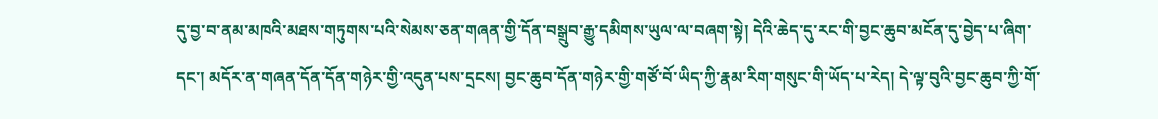དུ་བྱ་བ་ནམ་མཁའི་མཐས་གཏུགས་པའི་སེམས་ཅན་གཞན་གྱི་དོན་བསྒྲུབ་རྒྱུ་དམིགས་ཡུལ་ལ་བཞག་སྟེ། དེའི་ཆེད་དུ་རང་གི་བྱང་ཆུབ་མངོན་དུ་བྱེད་པ་ཞིག་དང་། མདོར་ན་གཞན་དོན་དོན་གཉེར་གྱི་འདུན་པས་དྲངས། བྱང་ཆུབ་དོན་གཉེར་གྱི་གཙོ་བོ་ཡིད་ཀྱི་རྣམ་རིག་གསུང་གི་ཡོད་པ་རེད། དེ་ལྟ་བུའི་བྱང་ཆུབ་ཀྱི་གོ་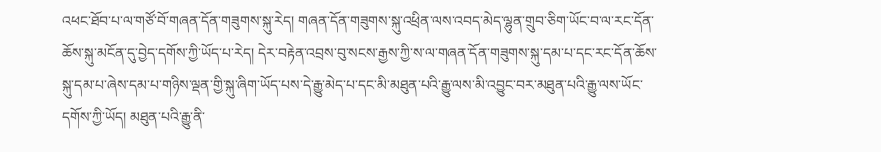འཕང་ཐོབ་པ་ལ་གཙོ་བོ་གཞན་དོན་གཟུགས་སྐུ་རེད། གཞན་དོན་གཟུགས་སྐུ་འཕྲིན་ལས་འབད་མེད་ལྷུན་གྲུབ་ཅིག་ཡོང་བ་ལ་རང་དོན་ཆོས་སྐུ་མངོན་དུ་བྱེད་དགོས་ཀྱི་ཡོད་པ་རེད། དེར་བརྟེན་འབྲས་བུ་སངས་རྒྱས་ཀྱི་ས་ལ་གཞན་དོན་གཟུགས་སྐུ་དམ་པ་དང་རང་དོན་ཆོས་སྐུ་དམ་པ་ཞེས་དམ་པ་གཉིས་ལྡན་གྱི་སྐུ་ཞིག་ཡོད་པས་དེ་རྒྱུ་མེད་པ་དང་མི་མཐུན་པའི་རྒྱུ་ལས་མི་འབྱུང་བར་མཐུན་པའི་རྒྱུ་ལས་ཡོང་དགོས་ཀྱི་ཡོད། མཐུན་པའི་རྒྱུ་ནི་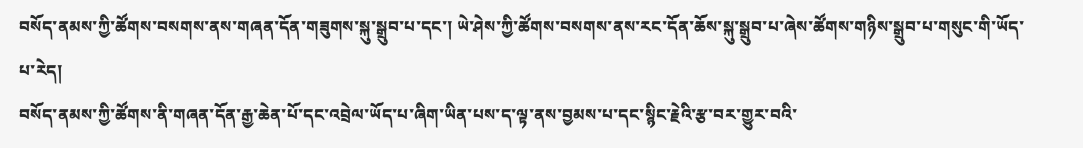བསོད་ནམས་ཀྱི་ཚོགས་བསགས་ནས་གཞན་དོན་གཟུགས་སྐུ་སྒྲུབ་པ་དང་། ཡེ་ཤེས་ཀྱི་ཚོགས་བསགས་ནས་རང་དོན་ཆོས་སྐུ་སྒྲུབ་པ་ཞེས་ཚོགས་གཉིས་སྒྲུབ་པ་གསུང་གི་ཡོད་པ་རེད།
བསོད་ནམས་ཀྱི་ཚོགས་ནི་གཞན་དོན་རྒྱ་ཆེན་པོ་དང་འབྲེལ་ཡོད་པ་ཞིག་ཡིན་པས་ད་ལྟ་ནས་བྱམས་པ་དང་སྙིང་རྗེའི་རྩ་བར་གྱུར་བའི་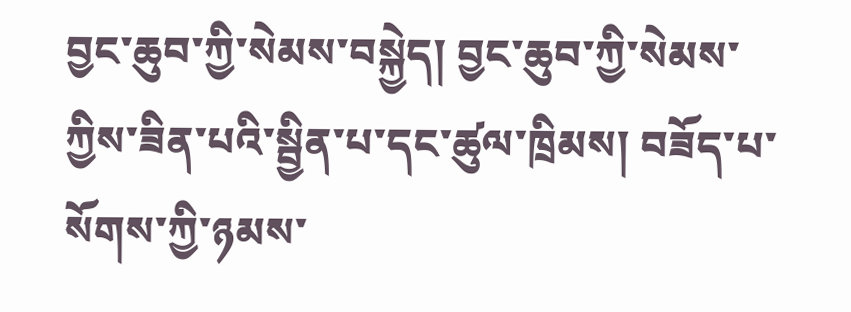བྱང་ཆུབ་ཀྱི་སེམས་བསྐྱེད། བྱང་ཆུབ་ཀྱི་སེམས་ཀྱིས་ཟིན་པའི་སྦྱིན་པ་དང་ཚུལ་ཁྲིམས། བཟོད་པ་སོགས་ཀྱི་ཉམས་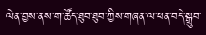ལེན་བྱས་ནས་ག་ཚོད་ཐུབ་ཐུབ་ཀྱིས་གཞན་ལ་ཕན་བདེ་སྒྲུབ་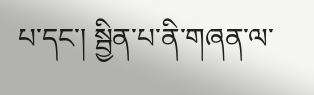པ་དང་། སྦྱིན་པ་ནི་གཞན་ལ་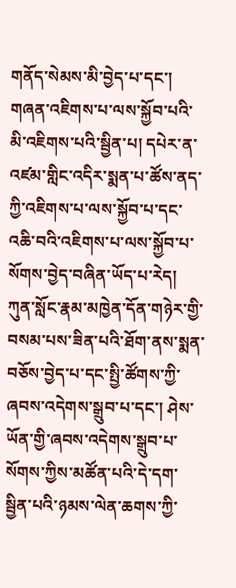གནོད་སེམས་མི་བྱེད་པ་དང་། གཞན་འཇིགས་པ་ལས་སྐྱོབ་པའི་མི་འཇིགས་པའི་སྦྱིན་པ། དཔེར་ན་འཛམ་གླིང་འདིར་སྨན་པ་ཚོས་ནད་ཀྱི་འཇིགས་པ་ལས་སྐྱོབ་པ་དང་འཆི་བའི་འཇིགས་པ་ལས་སྐྱོབ་པ་སོགས་བྱེད་བཞིན་ཡོད་པ་རེད། ཀུན་སློང་རྣམ་མཁྱེན་དོན་གཉེར་གྱི་བསམ་པས་ཟིན་པའི་ཐོག་ནས་སྨན་བཅོས་བྱེད་པ་དང་སྤྱི་ཚོགས་ཀྱི་ཞབས་འདེགས་སྒྲུབ་པ་དང་། ཤེས་ཡོན་གྱི་ཞབས་འདེགས་སྒྲུབ་པ་སོགས་ཀྱིས་མཚོན་པའི་དེ་དག་སྦྱིན་པའི་ཉམས་ལེན་ཆགས་ཀྱི་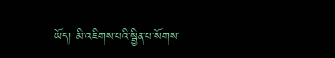ཡོད། མི་འཇིགས་པའི་སྦྱིན་པ་སོགས་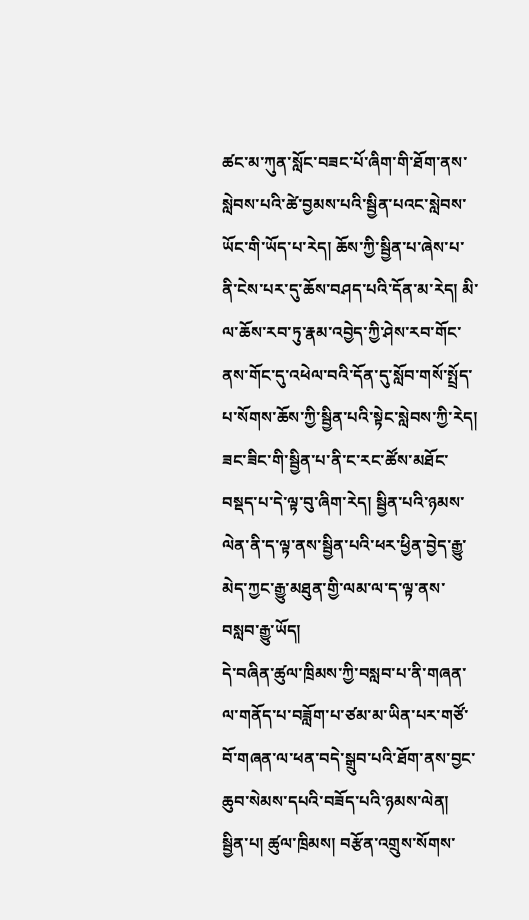ཚང་མ་ཀུན་སློང་བཟང་པོ་ཞིག་གི་ཐོག་ནས་སླེབས་པའི་ཚེ་བྱམས་པའི་སྦྱིན་པའང་སླེབས་ཡོང་གི་ཡོད་པ་རེད། ཆོས་ཀྱི་སྦྱིན་པ་ཞེས་པ་ནི་ངེས་པར་དུ་ཆོས་བཤད་པའི་དོན་མ་རེད། མི་ལ་ཆོས་རབ་ཏུ་རྣམ་འབྱེད་ཀྱི་ཤེས་རབ་གོང་ནས་གོང་དུ་འཕེལ་བའི་དོན་དུ་སློབ་གསོ་སྤྲོད་པ་སོགས་ཆོས་ཀྱི་སྦྱིན་པའི་སྟེང་སླེབས་ཀྱི་རེད། ཟང་ཟིང་གི་སྦྱིན་པ་ནི་ང་རང་ཚོས་མཐོང་བསྡད་པ་དེ་ལྟ་བུ་ཞིག་རེད། སྦྱིན་པའི་ཉམས་ལེན་ནི་ད་ལྟ་ནས་སྦྱིན་པའི་ཕར་ཕྱིན་བྱེད་རྒྱུ་མེད་ཀྱང་རྒྱུ་མཐུན་གྱི་ལམ་ལ་ད་ལྟ་ནས་བསླབ་རྒྱུ་ཡོད།
དེ་བཞིན་ཚུལ་ཁྲིམས་ཀྱི་བསླབ་པ་ནི་གཞན་ལ་གནོད་པ་བཟློག་པ་ཙམ་མ་ཡིན་པར་གཙོ་བོ་གཞན་ལ་ཕན་བདེ་སྒྲུབ་པའི་ཐོག་ནས་བྱང་ཆུབ་སེམས་དཔའི་བཟོད་པའི་ཉམས་ལེན། སྦྱིན་པ། ཚུལ་ཁྲིམས། བརྩོན་འགྲུས་སོགས་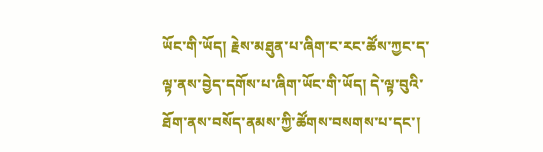ཡོང་གི་ཡོད། རྗེས་མཐུན་པ་ཞིག་ང་རང་ཚོས་ཀྱང་ད་ལྟ་ནས་བྱེད་དགོས་པ་ཞིག་ཡོང་གི་ཡོད། དེ་ལྟ་བུའི་ཐོག་ནས་བསོད་ནམས་ཀྱི་ཚོགས་བསགས་པ་དང་།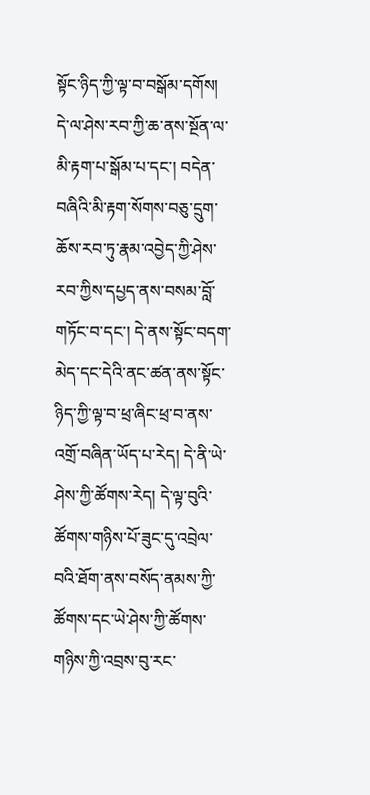སྟོང་ཉིད་ཀྱི་ལྟ་བ་བསྒོམ་དགོས། དེ་ལ་ཤེས་རབ་ཀྱི་ཆ་ནས་སྔོན་ལ་མི་རྟག་པ་སྒོམ་པ་དང་། བདེན་བཞིའི་མི་རྟག་སོགས་བཅུ་དྲུག་ཆོས་རབ་ཏུ་རྣམ་འབྱེད་ཀྱི་ཤེས་རབ་ཀྱིས་དཔྱད་ནས་བསམ་བློ་གཏོང་བ་དང་། དེ་ནས་སྟོང་བདག་མེད་དང་དེའི་ནང་ཚན་ནས་སྟོང་ཉིད་ཀྱི་ལྟ་བ་ཕྲ་ཞིང་ཕྲ་བ་ནས་འགྲོ་བཞིན་ཡོད་པ་རེད། དེ་ནི་ཡེ་ཤེས་ཀྱི་ཚོགས་རེད། དེ་ལྟ་བུའི་ཚོགས་གཉིས་པོ་ཟུང་དུ་འབྲེལ་བའི་ཐོག་ནས་བསོད་ནམས་ཀྱི་ཚོགས་དང་ཡེ་ཤེས་ཀྱི་ཚོགས་གཉིས་ཀྱི་འབྲས་བུ་རང་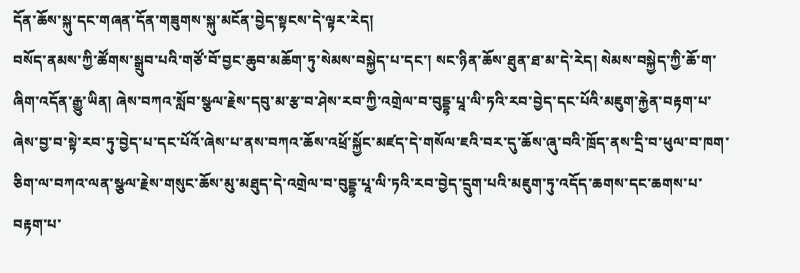དོན་ཆོས་སྐུ་དང་གཞན་དོན་གཟུགས་སྐུ་མངོན་བྱེད་སྟངས་དེ་ལྟར་རེད།
བསོད་ནམས་ཀྱི་ཚོགས་སྒྲུབ་པའི་གཙོ་བོ་བྱང་ཆུབ་མཆོག་ཏུ་སེམས་བསྐྱེད་པ་དང་། སང་ཉིན་ཆོས་ཐུན་ཐ་མ་དེ་རེད། སེམས་བསྐྱེད་ཀྱི་ཆོ་ག་ཞིག་འདོན་རྒྱུ་ཡིན། ཞེས་བཀའ་སློབ་སྩལ་རྗེས་དབུ་མ་རྩ་བ་ཤེས་རབ་ཀྱི་འགྲེལ་བ་བུདྡྷ་པཱ་ལི་ཏའི་རབ་བྱེད་དང་པོའི་མཇུག་རྐྱེན་བརྟག་པ་ཞེས་བྱ་བ་སྟེ་རབ་ཏུ་བྱེད་པ་དང་པོའོ་ཞེས་པ་ནས་བཀའ་ཆོས་འཕྲོ་སྐྱོང་མཛད་དེ་གསོལ་ཇའི་བར་དུ་ཆོས་ཞུ་བའི་ཁྲོད་ནས་དྲི་བ་ཕུལ་བ་ཁག་ཅིག་ལ་བཀའ་ལན་སྩལ་རྗེས་གསུང་ཆོས་མུ་མཐུད་དེ་འགྲེལ་བ་བུདྡྷ་པཱ་ལི་ཏའི་རབ་བྱེད་དྲུག་པའི་མཇུག་ཏུ་འདོད་ཆགས་དང་ཆགས་པ་བརྟག་པ་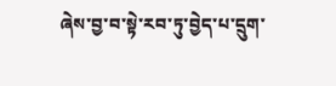ཞེས་བྱ་བ་སྟེ་རབ་ཏུ་བྱེད་པ་དྲུག་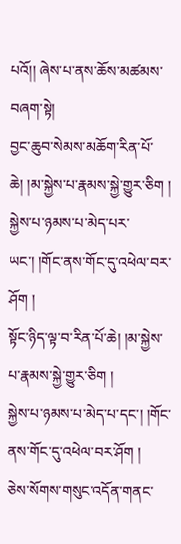པའོ།། ཞེས་པ་ནས་ཆོས་མཚམས་བཞག་སྟེ།
བྱང་ཆུབ་སེམས་མཆོག་རིན་པོ་ཆེ། །མ་སྐྱེས་པ་རྣམས་སྐྱེ་གྱུར་ཅིག །
སྐྱེས་པ་ཉམས་པ་མེད་པར་ཡང་། །གོང་ནས་གོང་དུ་འཕེལ་བར་ཤོག །
སྟོང་ཉིད་ལྟ་བ་རིན་པོ་ཆེ། །མ་སྐྱེས་པ་རྣམས་སྐྱེ་གྱུར་ཅིག །
སྐྱེས་པ་ཉམས་པ་མེད་པ་དང་། །གོང་ནས་གོང་དུ་འཕེལ་བར་ཤོག །
ཅེས་སོགས་གསུང་འདོན་གནང་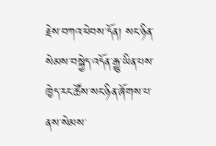རྗེས་བཀའ་ཕེབས་དོན། སང་ཉིན་སེམས་བསྐྱེད་འདོན་རྒྱུ་ཡིན་པས་ཁྱེད་རང་ཚོས་སང་ཉིན་ཞོགས་པ་ནས་སེམས་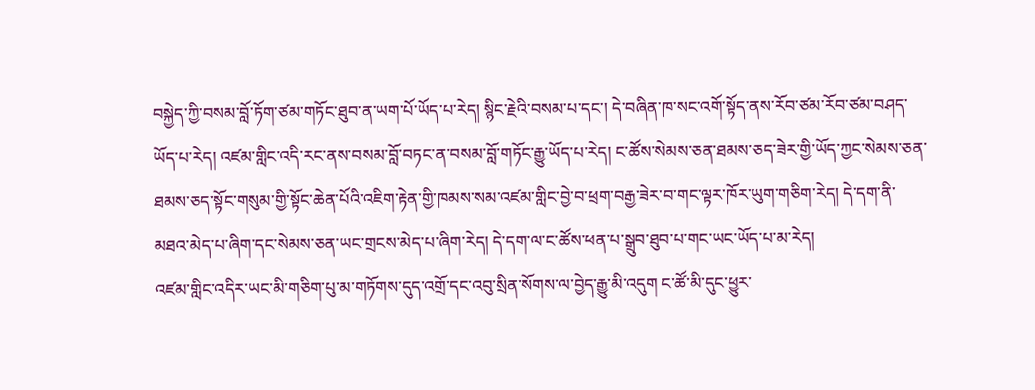བསྐྱེད་ཀྱི་བསམ་བློ་ཏོག་ཙམ་གཏོང་ཐུབ་ན་ཡག་པོ་ཡོད་པ་རེད། སྙིང་རྗེའི་བསམ་པ་དང་། དེ་བཞིན་ཁ་སང་འགོ་སྟོད་ནས་རོབ་ཙམ་རོབ་ཙམ་བཤད་ཡོད་པ་རེད། འཛམ་གླིང་འདི་རང་ནས་བསམ་བློ་བཏང་ན་བསམ་བློ་གཏོང་རྒྱུ་ཡོད་པ་རེད། ང་ཚོས་སེམས་ཅན་ཐམས་ཅད་ཟེར་གྱི་ཡོད་ཀྱང་སེམས་ཅན་ཐམས་ཅད་སྟོང་གསུམ་གྱི་སྟོང་ཆེན་པོའི་འཇིག་རྟེན་གྱི་ཁམས་སམ་འཛམ་གླིང་བྱེ་བ་ཕྲག་བརྒྱ་ཟེར་བ་གང་ལྟར་ཁོར་ཡུག་གཅིག་རེད། དེ་དག་ནི་མཐའ་མེད་པ་ཞིག་དང་སེམས་ཅན་ཡང་གྲངས་མེད་པ་ཞིག་རེད། དེ་དག་ལ་ང་ཚོས་ཕན་པ་སྒྲུབ་ཐུབ་པ་གང་ཡང་ཡོད་པ་མ་རེད།
འཛམ་གླིང་འདིར་ཡང་མི་གཅིག་པུ་མ་གཏོགས་དུད་འགྲོ་དང་འབུ་སྲིན་སོགས་ལ་བྱེད་རྒྱུ་མི་འདུག ང་ཚོ་མི་དུང་ཕྱུར་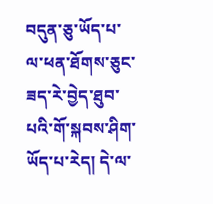བདུན་ཅུ་ཡོད་པ་ལ་ཕན་ཐོགས་ཅུང་ཟད་རེ་བྱེད་ཐུབ་པའི་གོ་སྐབས་ཤིག་ཡོད་པ་རེད། དེ་ལ་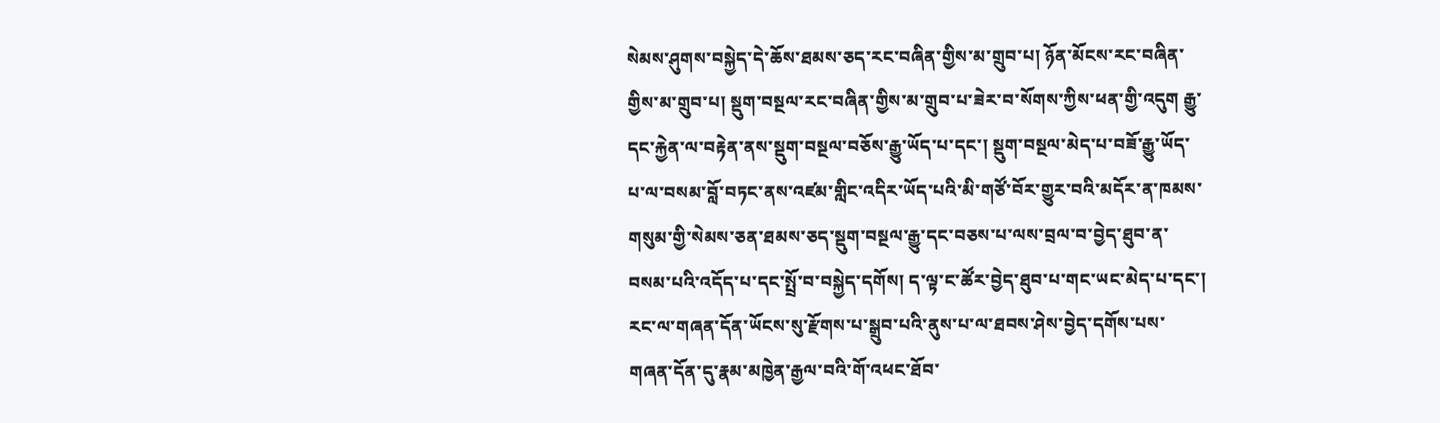སེམས་ཤུགས་བསྐྱེད་དེ་ཆོས་ཐམས་ཅད་རང་བཞིན་གྱིས་མ་གྲུབ་པ། ཉོན་མོངས་རང་བཞིན་གྱིས་མ་གྲུབ་པ། སྡུག་བསྔལ་རང་བཞིན་གྱིས་མ་གྲུབ་པ་ཟེར་བ་སོགས་ཀྱིས་ཕན་གྱི་འདུག རྒྱུ་དང་རྐྱེན་ལ་བརྟེན་ནས་སྡུག་བསྔལ་བཅོས་རྒྱུ་ཡོད་པ་དང་། སྡུག་བསྔལ་མེད་པ་བཟོ་རྒྱུ་ཡོད་པ་ལ་བསམ་བློ་བཏང་ནས་འཛམ་གླིང་འདིར་ཡོད་པའི་མི་གཙོ་བོར་གྱུར་བའི་མདོར་ན་ཁམས་གསུམ་གྱི་སེམས་ཅན་ཐམས་ཅད་སྡུག་བསྔལ་རྒྱུ་དང་བཅས་པ་ལས་བྲལ་བ་བྱེད་ཐུབ་ན་བསམ་པའི་འདོད་པ་དང་སྤྲོ་བ་བསྐྱེད་དགོས། ད་ལྟ་ང་ཚོར་བྱེད་ཐུབ་པ་གང་ཡང་མེད་པ་དང་། རང་ལ་གཞན་དོན་ཡོངས་སུ་རྫོགས་པ་སྒྲུབ་པའི་ནུས་པ་ལ་ཐབས་ཤེས་བྱེད་དགོས་པས་གཞན་དོན་དུ་རྣམ་མཁྱེན་རྒྱལ་བའི་གོ་འཕང་ཐོབ་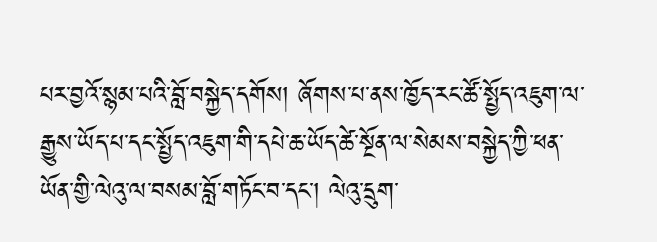པར་བྱའོ་སྙམ་པའི་བློ་བསྐྱེད་དགོས། ཞོགས་པ་ནས་ཁྱོད་རང་ཚོ་སྤྱོད་འཇུག་ལ་རྒྱུས་ཡོད་པ་དང་སྤྱོད་འཇུག་གི་དཔེ་ཆ་ཡོད་ཚེ་སྔོན་ལ་སེམས་བསྐྱེད་ཀྱི་ཕན་ཡོན་གྱི་ལེའུ་ལ་བསམ་བློ་གཏོང་བ་དང་། ལེའུ་དྲུག་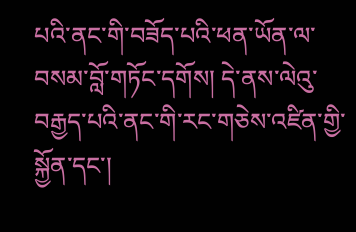པའི་ནང་གི་བཟོད་པའི་ཕན་ཡོན་ལ་བསམ་བློ་གཏོང་དགོས། དེ་ནས་ལེའུ་བརྒྱད་པའི་ནང་གི་རང་གཅེས་འཛིན་གྱི་སྐྱོན་དང་།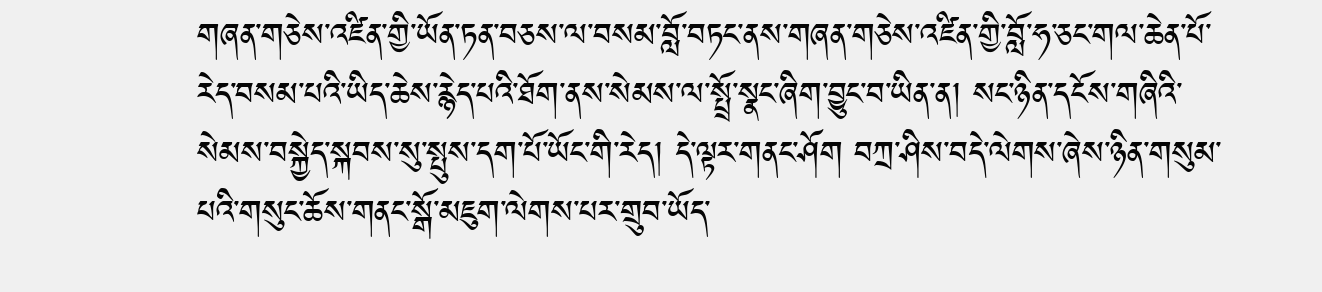གཞན་གཅེས་འཛིན་གྱི་ཡོན་ཏན་བཅས་ལ་བསམ་བློ་བཏང་ནས་གཞན་གཅེས་འཛིན་གྱི་བློ་ཧ་ཅང་གལ་ཆེན་པོ་རེད་བསམ་པའི་ཡིད་ཆེས་རྙེད་པའི་ཐོག་ནས་སེམས་ལ་སྤྲོ་སྣང་ཞིག་བྱུང་བ་ཡིན་ན། སང་ཉིན་དངོས་གཞིའི་སེམས་བསྐྱེད་སྐབས་སུ་སྤུས་དག་པོ་ཡོང་གི་རེད། དེ་ལྟར་གནང་ཤོག བཀྲ་ཤིས་བདེ་ལེགས་ཞེས་ཉིན་གསུམ་པའི་གསུང་ཆོས་གནང་སྒོ་མཇུག་ལེགས་པར་གྲུབ་ཡོད་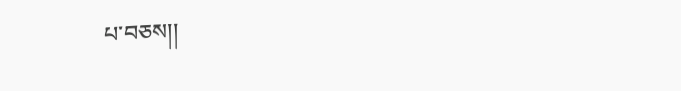པ་བཅས།།